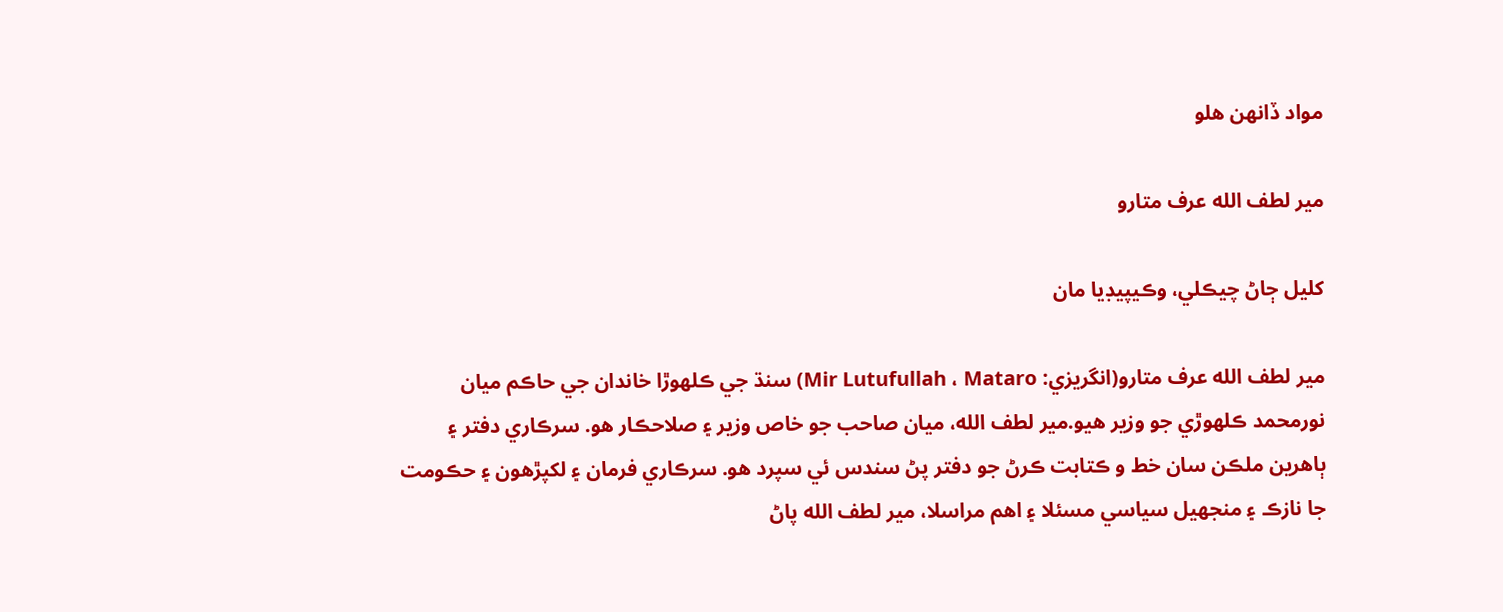مواد ڏانھن هلو

مير لطف الله عرف متارو

کليل ڄاڻ چيڪلي، وڪيپيڊيا مان

مير لطف الله عرف متارو(انگريزي: Mir Lutufullah ، Mataro) سنڌ جي ڪلهوڙا خاندان جي حاڪم ميان نورمحمد ڪلهوڙي جو وزير ھيو.مير لطف الله، ميان صاحب جو خاص وزير ۽ صلاحڪار هو. سرڪاري دفتر ۽ ٻاهرين ملڪن سان خط و ڪتابت ڪرڻ جو دفتر پڻ سندس ئي سپرد هو. سرڪاري فرمان ۽ لکپڙهون ۽ حڪومت جا نازڪ ۽ منجهيل سياسي مسئلا ۽ اهم مراسلا، مير لطف الله پاڻ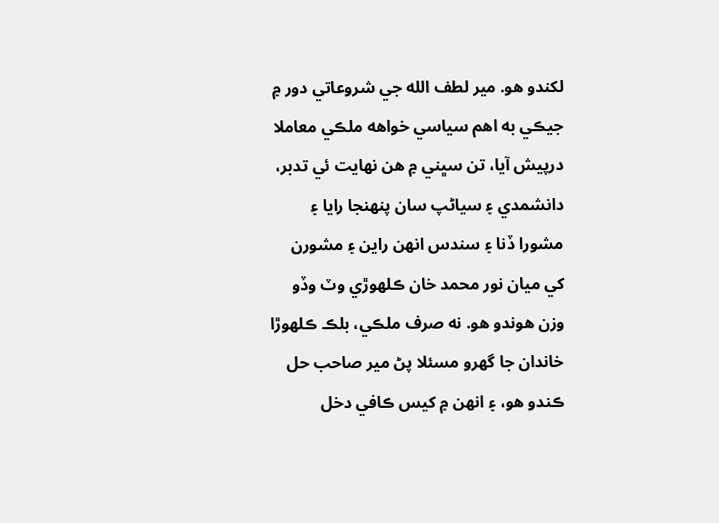لکندو هو. مير لطف الله جي شروعاتي دور ۾ جيڪي به اهم سياسي خواهه ملڪي معاملا درپيش آيا، تن سڀني ۾ هن نهايت ئي تدبر، دانشمدي ۽ سياڻپ سان پنهنجا رايا ۽ مشورا ڏنا ۽ سندس انهن راين ۽ مشورن کي ميان نور محمد خان ڪلهوڙي وٽ وڏو وزن هوندو هو. نه صرف ملڪي، بلڪ ڪلهوڙا خاندان جا گهرو مسئلا پڻ مير صاحب حل ڪندو هو، ۽ انهن ۾ کيس ڪافي دخل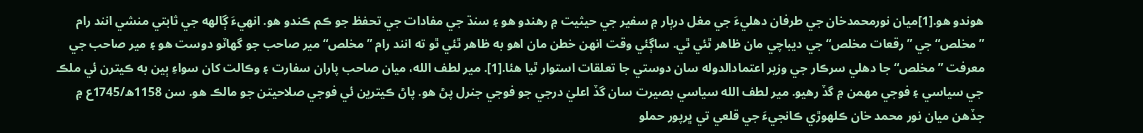هوندو هو.[1]ميان نورمحمدخان جي طرفان دهليءَ جي مغل درٻار ۾ سفير جي حيثيت ۾ رهندو هو ۽ سنڌ جي مفادات جي تحفظ جو ڪم ڪندو هو. انهيءَ ڳالهه جي ثابتي منشي انند رام ”مخلص“ جي ”رقعات مخلص“ جي ديباچي مان ظاهر ٿئي ٿي. ساڳئي وقت انهن خطن مان اهو به ظاهر ٿئي ٿو ته انند رام ”مخلص“ مير صاحب جو گهاٽو دوست هو ۽ مير صاحب جي معرفت ”مخلص“ جا دهلي سرڪار جي وزير اعتمادالدوله سان دوستي جا تعلقات استوار ٿيا هئا.[1]. مير لطف الله، ميان صاحب پاران سفارت ۽ وڪالت کان سواءِ ٻين به ڪيترن ئي ملڪ جي سياسي ۽ فوجي مهمن ۾ گڏ رهيو. مير لطف الله سياسي بصيرت سان گڏ اعليٰ درجي جو فوجي جنرل پڻ هو. پاڻ ڪيترين ئي فوجي صلاحيتن جو مالڪ هو. سن 1158ھ/1745ع ۾ جڏهن ميان نور محمد خان ڪلهوڙي ڪانجيءَ جي قلعي تي ڀرپور حملو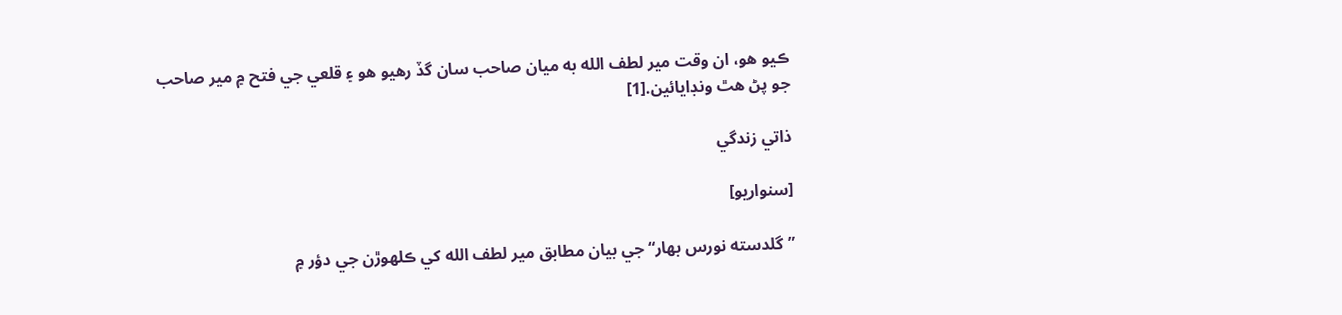ڪيو هو، ان وقت مير لطف الله به ميان صاحب سان گڏ رهيو هو ۽ قلعي جي فتح ۾ مير صاحب جو پڻ هٿ ونڊايائين.[1]

ذاتي زندگي

[سنواريو]

”گلدسته نورس بهار“ جي بيان مطابق مير لطف الله کي ڪلهوڙن جي دؤر ۾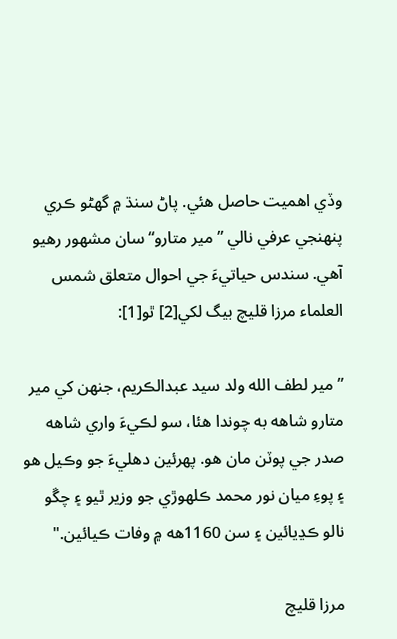وڏي اهميت حاصل هئي. پاڻ سنڌ ۾ گهڻو ڪري پنهنجي عرفي نالي ”مير متارو“ سان مشهور رهيو آهي. سندس حياتيءَ جي احوال متعلق شمس العلماء مرزا قليچ بيگ لکي[2] ٿو[1]:

”مير لطف الله ولد سيد عبدالڪريم، جنهن کي مير متارو شاهه به چوندا هئا، سو لڪيءَ واري شاهه صدر جي پوٽن مان هو. پهرئين دهليءَ جو وڪيل هو ۽ پوءِ ميان نور محمد ڪلهوڙي جو وزير ٿيو ۽ چڱو نالو ڪڍيائين ۽ سن 1160هه ۾ وفات ڪيائين."

مرزا قليچ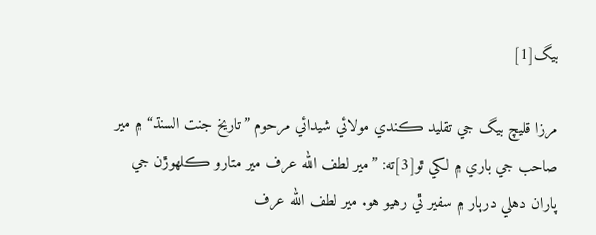بيگ[1]

مرزا قليچ بيگ جي تقليد ڪندي مولائي شيدائي مرحوم ”تاريخ جنت السنڌ“ ۾ مير صاحب جي باري ۾ لکي ٿو[3]ته: ”مير لطف الله عرف مير متارو ڪلهوڙن جي پاران دهلي درٻار ۾ سفير ٿي رهيو هو. مير لطف الله عرف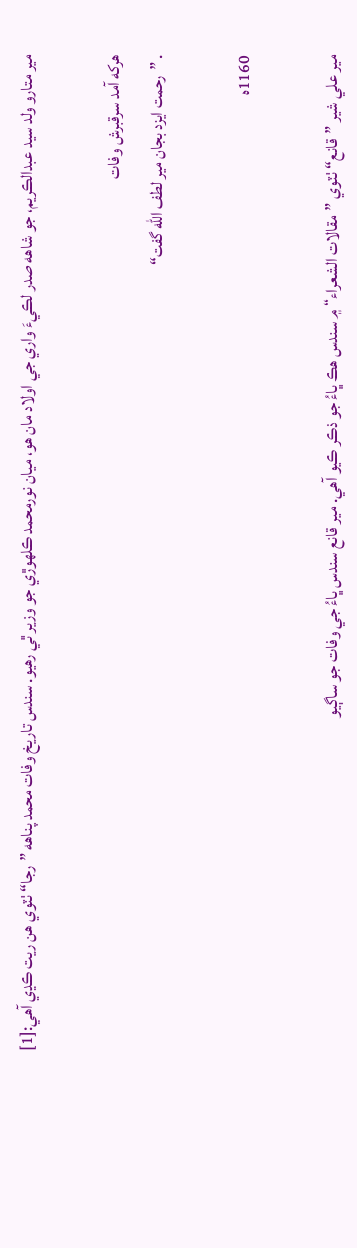مير متارو ولد سيد عبدالڪريم، جو شاهه صدر لڪيءَ واري جي اولاد مان هو، ميان نورمحمد ڪلهوڙي جو وزير ٿي رهيو. سندس تاريخ وفات محمد پناهه ”رجا“ ٺٽوي هن ريت ڪڍي آهي:[1]

هرکه آمد سرقبرش وفات
. ”رحمت ايزد بجان مير لطف الله گفت“

1160ه

مير علي شير ”قانع“ ٺٽوي ”مقالات الشعراء“ ۾ سندس هڪ ڀاءُ جو ذڪر ڪيو آهي. مير قانع سندس ڀاءُ جي وفات جو ساڳيو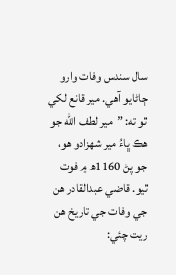سال سندس وفات وارو ڄاڻايو آهي. مير قانع لکي ٿو ته: ”مير لطف الله جو هڪ ڀاءُ مير شهزادو هو، جو پڻ 1160ھ ۾ فوت ٿيو. قاضي عبدالقادر هن جي وفات جي تاريخ هن ريت چئي: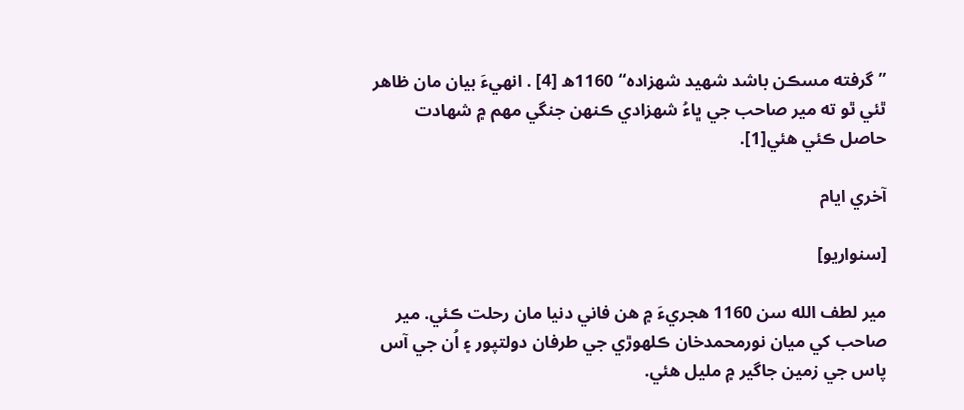”گرفته مسڪن باشد شهيد شهزاده“ 1160ھ [4] . انهيءَ بيان مان ظاهر ٿئي ٿو ته مير صاحب جي ڀاءُ شهزادي ڪنهن جنگي مهم ۾ شهادت حاصل ڪئي هئي[1].

آخري ايام

[سنواريو]

مير لطف الله سن 1160 هجريءَ ۾ هن فاني دنيا مان رحلت ڪئي. مير صاحب کي ميان نورمحمدخان ڪلهوڙي جي طرفان دولتپور ۽ اُن جي آس پاس جي زمين جاگير ۾ مليل هئي.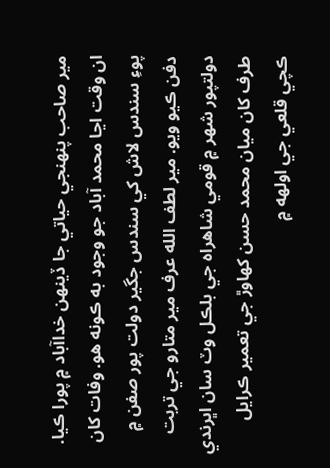مير صاحب پنهنجي حياتي جا ڏينهن خداآباد ۾ پورا ڪيا. ان وقت اڃا محمد آباد جو وجود به ڪونه هو. وفات کان پوءِ سندس لاش کي سندس جگير دولت پور صفن ۾ دفن ڪيو ويو. مير لطف الله عرف مير متارو جي تربت دولتپور شهر ۾ قومي شاهراه جي بلڪل وٽ سان اڀرندي طرف کان ميان محمد حسن کهاوڙ جي تعمير ڪرايل ڪچي قلعي جي اولهه ۾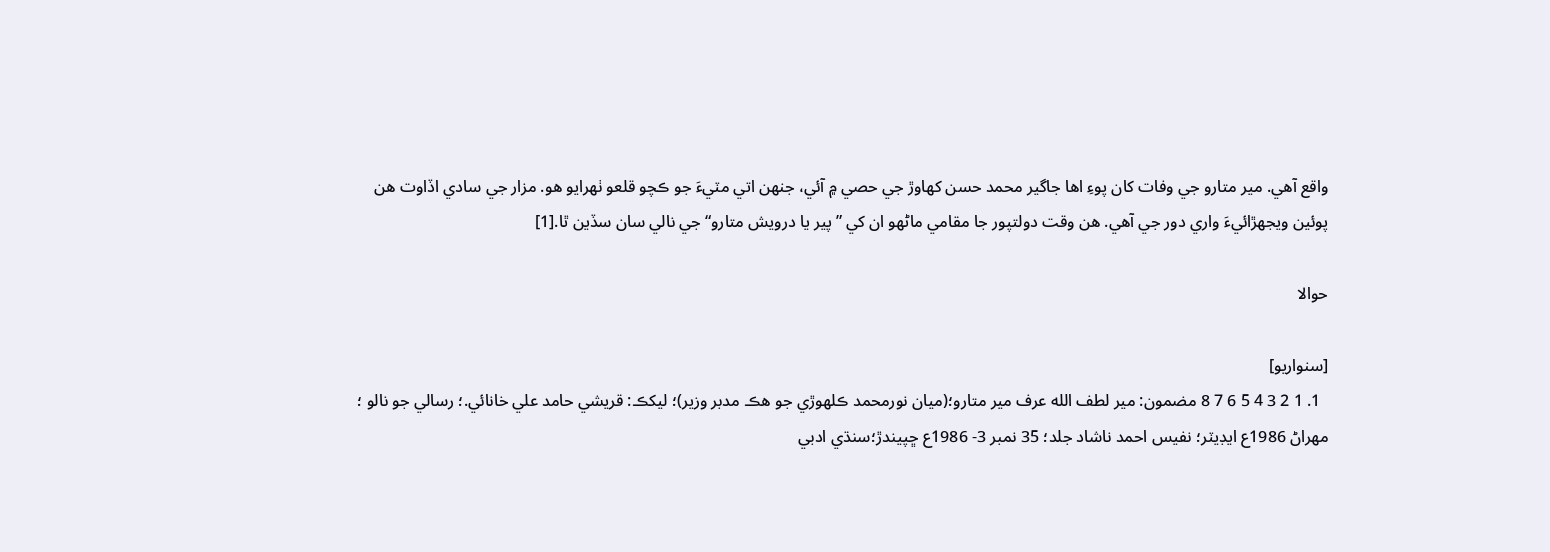واقع آهي. مير متارو جي وفات کان پوءِ اها جاگير محمد حسن کهاوڙ جي حصي ۾ آئي، جنهن اتي مٽيءَ جو ڪچو قلعو ٺهرايو هو. مزار جي سادي اڏاوت هن پوئين ويجهڙائيءَ واري دور جي آهي. هن وقت دولتپور جا مقامي ماڻهو ان کي ”پير يا درويش متارو“ جي نالي سان سڏين ٿا.[1]

حوالا

[سنواريو]
  1. 1 2 3 4 5 6 7 8 مضمون: مير لطف الله عرف مير متارو؛(ميان نورمحمد ڪلهوڙي جو هڪ مدبر وزير)؛ ليکڪ: قريشي حامد علي خانائي.؛ رسالي جو نالو ؛ مهراڻ 1986ع ايڊيٽر؛ نفيس احمد ناشاد جلد؛ 35 نمبر 3- 1986ع ڇپيندڙ؛سنڌي ادبي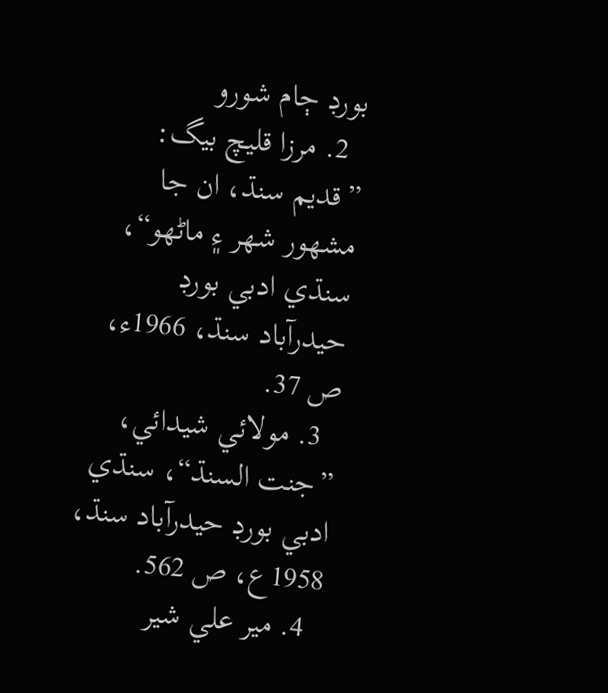بورڊ ڄام شورو
  2. مرزا قليچ بيگ: ”قديم سنڌ، ان جا مشهور شهر ۽ ماڻهو“، سنڌي ادبي بورڊ حيدرآباد سنڌ، 1966ء، ص 37.
  3. مولائي شيدائي، ”جنت السنڌ“، سنڌي ادبي بورڊ حيدرآباد سنڌ، 1958ع، ص 562.
  4. مير علي شير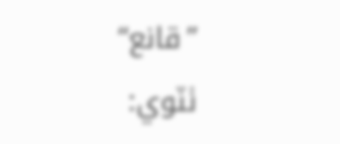”قانع“ ٺٽوي: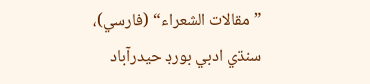”مقالات الشعراء“ (فارسي)، سنڌي ادبي بورڊ حيدرآباد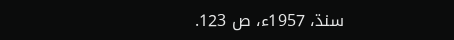سنڌ، 1957ء، ص 123.